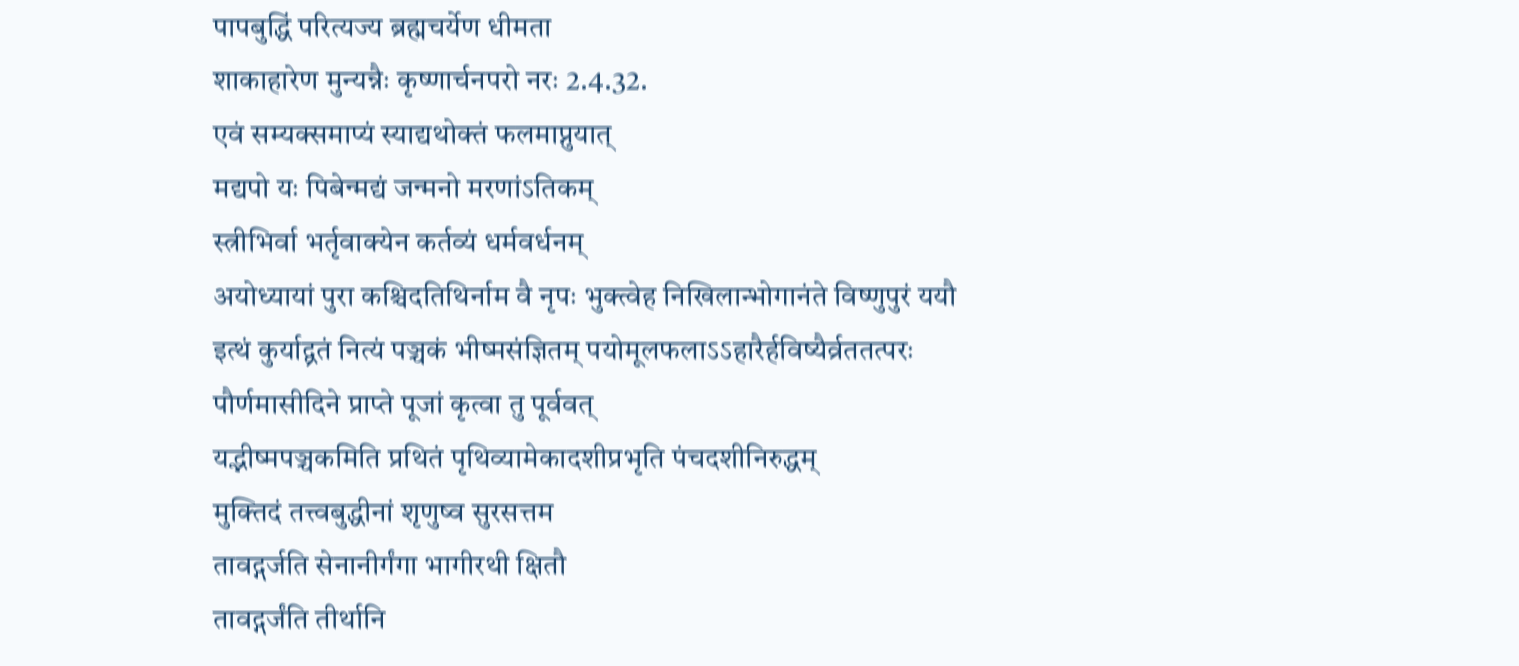पापबुद्धिं परित्यज्य ब्रह्मचर्येण धीमता
शाकाहारेण मुन्यन्नैः कृष्णार्चनपरो नरः 2.4.32.
एवं सम्यक्समाप्यं स्याद्यथोक्तं फलमाप्नुयात्
मद्यपो यः पिबेन्मद्यं जन्मनो मरणांऽतिकम्
स्त्रीभिर्वा भर्तृवाक्येन कर्तव्यं धर्मवर्धनम्
अयोध्यायां पुरा कश्चिदतिथिर्नाम वै नृपः भुक्त्वेह निखिलान्भोगानंते विष्णुपुरं ययौ
इत्थं कुर्याद्व्रतं नित्यं पञ्चकं भीष्मसंज्ञितम् पयोमूलफलाऽऽहारैर्हविष्यैर्व्रततत्परः
पौर्णमासीदिने प्राप्ते पूजां कृत्वा तु पूर्ववत्
यद्भीष्मपञ्चकमिति प्रथितं पृथिव्यामेकादशीप्रभृति पंचदशीनिरुद्धम्
मुक्तिदं तत्त्वबुद्धीनां शृणुष्व सुरसत्तम
तावद्गर्जति सेनानीर्गंगा भागीरथी क्षितौ
तावद्गर्जंति तीर्थानि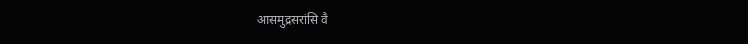आसमुद्रसरांसि वै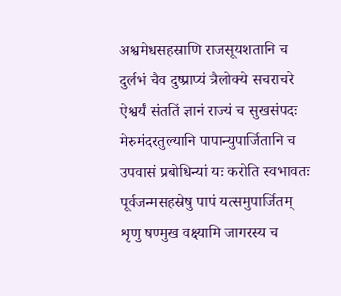अश्वमेधसहस्राणि राजसूयशतानि च
दुर्लभं चैव दुष्प्राप्यं त्रैलोक्ये सचराचरे
ऐश्वर्यं संततिं ज्ञानं राज्यं च सुखसंपदः
मेरुमंदरतुल्यानि पापान्युपार्जितानि च
उपवासं प्रबोधिन्यां यः करोति स्वभावतः
पूर्वजन्मसहस्रेषु पापं यत्समुपार्जितम्
शृणु षण्मुख वक्ष्यामि जागरस्य च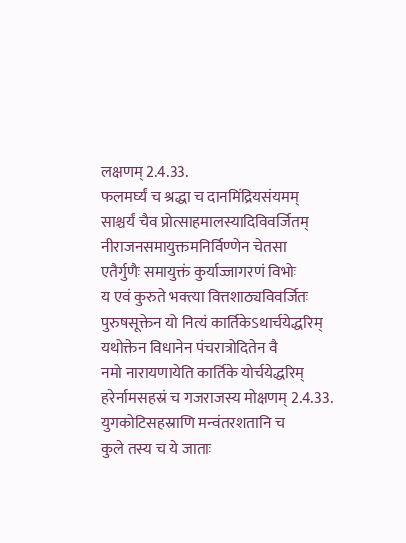लक्षणम् 2.4.33.
फलमर्घ्यं च श्रद्धा च दानमिंद्रियसंयमम्
साश्चर्यं चैव प्रोत्साहमालस्यादिविवर्जितम्
नीराजनसमायुक्तमनिर्विण्णेन चेतसा
एतैर्गुणैः समायुक्तं कुर्याज्जागरणं विभोः
य एवं कुरुते भक्त्या वित्तशाठ्यविवर्जितः
पुरुषसूक्तेन यो नित्यं कार्तिकेऽथार्चयेद्धरिम्
यथोक्तेन विधानेन पंचरात्रोदितेन वै
नमो नारायणायेति कार्तिके योर्चयेद्धरिम्
हरेर्नामसहस्रं च गजराजस्य मोक्षणम् 2.4.33.
युगकोटिसहस्राणि मन्वंतरशतानि च
कुले तस्य च ये जाताः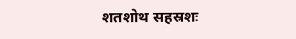शतशोथ सहस्रशः